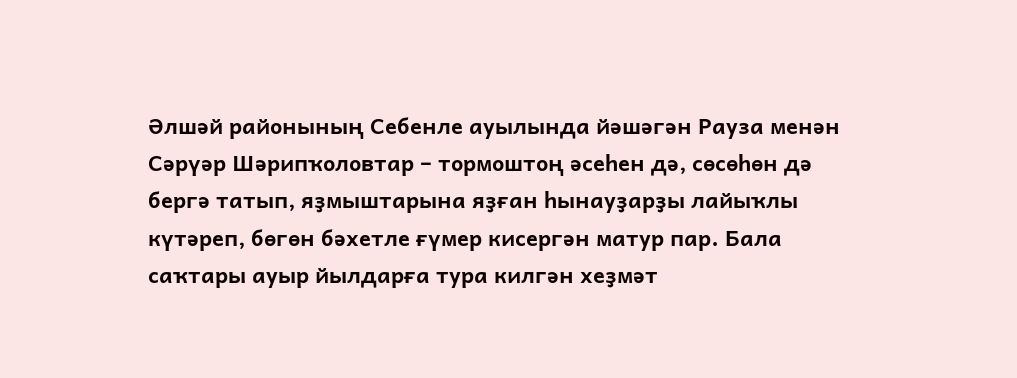Әлшәй районының Себенле ауылында йәшәгән Рауза менән Сәрүәр Шәрипҡоловтар – тормоштоң әсеһен дә, сөсөһөн дә бергә татып, яҙмыштарына яҙған һынауҙарҙы лайыҡлы күтәреп, бөгөн бәхетле ғүмер кисергән матур пар. Бала саҡтары ауыр йылдарға тура килгән хеҙмәт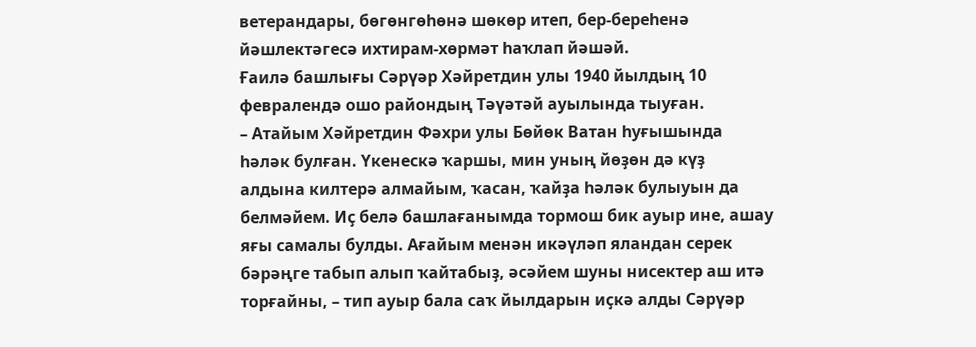ветерандары, бөгөнгөһөнә шөкөр итеп, бер-береһенә йәшлектәгесә ихтирам-хөрмәт һаҡлап йәшәй.
Ғаилә башлығы Сәрүәр Хәйретдин улы 1940 йылдың 10 февралендә ошо райондың Тәүәтәй ауылында тыуған.
– Атайым Хәйретдин Фәхри улы Бөйөк Ватан һуғышында һәләк булған. Үкенескә ҡаршы, мин уның йөҙөн дә күҙ алдына килтерә алмайым, ҡасан, ҡайҙа һәләк булыуын да белмәйем. Иҫ белә башлағанымда тормош бик ауыр ине, ашау яғы самалы булды. Ағайым менән икәүләп яландан серек бәрәңге табып алып ҡайтабыҙ, әсәйем шуны нисектер аш итә торғайны, – тип ауыр бала саҡ йылдарын иҫкә алды Сәрүәр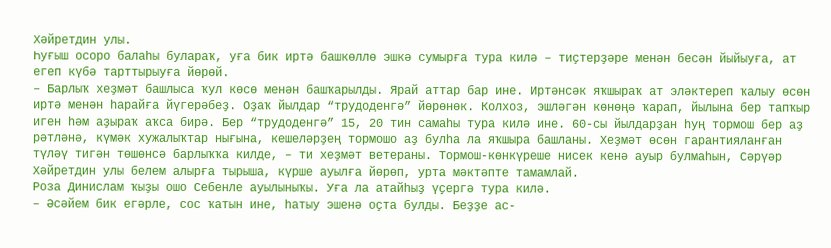Хәйретдин улы.
Һуғыш осоро балаһы булараҡ, уға бик иртә башкөллө эшкә сумырға тура килә – тиҫтерҙәре менән бесән йыйыуға, ат егеп күбә тарттырыуға йөрөй.
– Барлыҡ хеҙмәт башлыса ҡул көсө менән башҡарылды. Ярай аттар бар ине. Иртәнсәк яҡшыраҡ ат эләктереп ҡалыу өсөн иртә менән һарайға йүгерәбеҙ. Оҙаҡ йылдар “трудоденгә” йөрөнөк. Колхоз, эшләгән көнөңә ҡарап, йылына бер тапҡыр иген һәм аҙыраҡ аҡса бирә. Бер “трудоденгә” 15, 20 тин самаһы тура килә ине. 60-сы йылдарҙан һуң тормош бер аҙ рәтләнә, күмәк хужалыҡтар нығына, кешеләрҙең тормошо аҙ булһа ла яҡшыра башланы. Хеҙмәт өсөн гарантияланған түләү тигән төшөнсә барлыҡҡа килде, – ти хеҙмәт ветераны. Тормош-көнкүреше нисек кенә ауыр булмаһын, Сәрүәр Хәйретдин улы белем алырға тырыша, күрше ауылға йөрөп, урта мәктәпте тамамлай.
Роза Динислам ҡыҙы ошо Себенле ауылыныҡы. Уға ла атайһыҙ үҫергә тура килә.
– Әсәйем бик егәрле, сос ҡатын ине, һатыу эшенә оҫта булды. Беҙҙе ас-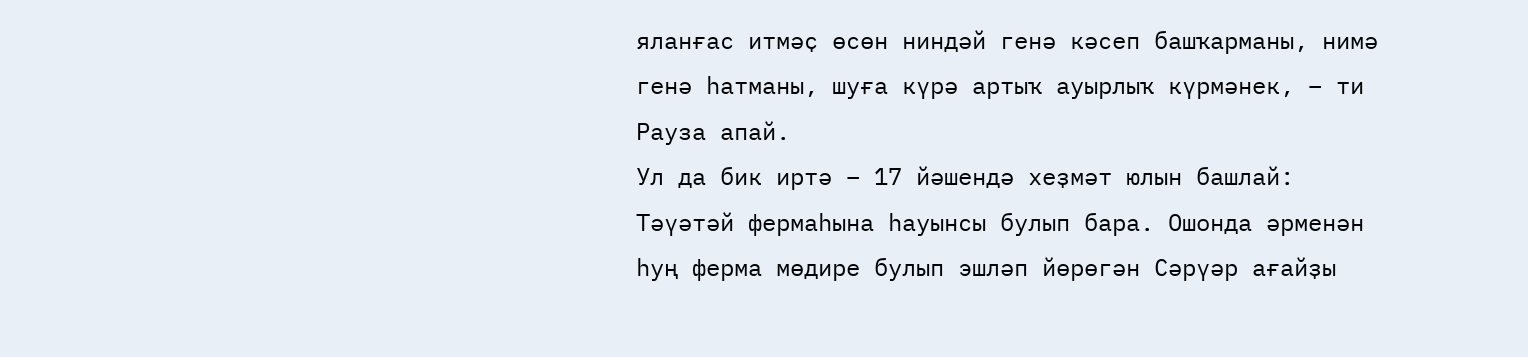яланғас итмәҫ өсөн ниндәй генә кәсеп башҡарманы, нимә генә һатманы, шуға күрә артыҡ ауырлыҡ күрмәнек, – ти Рауза апай.
Ул да бик иртә – 17 йәшендә хеҙмәт юлын башлай: Тәүәтәй фермаһына һауынсы булып бара. Ошонда әрменән һуң ферма мөдире булып эшләп йөрөгән Сәрүәр ағайҙы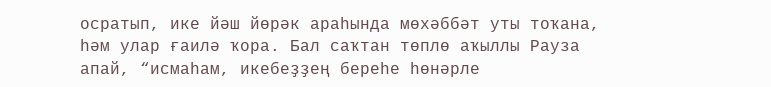осратып, ике йәш йөрәк араһында мөхәббәт уты тоҡана, һәм улар ғаилә ҡора. Бал саҡтан төплө аҡыллы Рауза апай, “исмаһам, икебеҙҙең береһе һөнәрле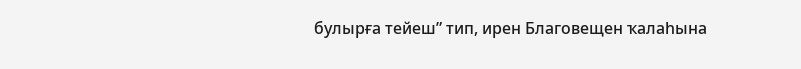булырға тейеш” тип, ирен Благовещен ҡалаһына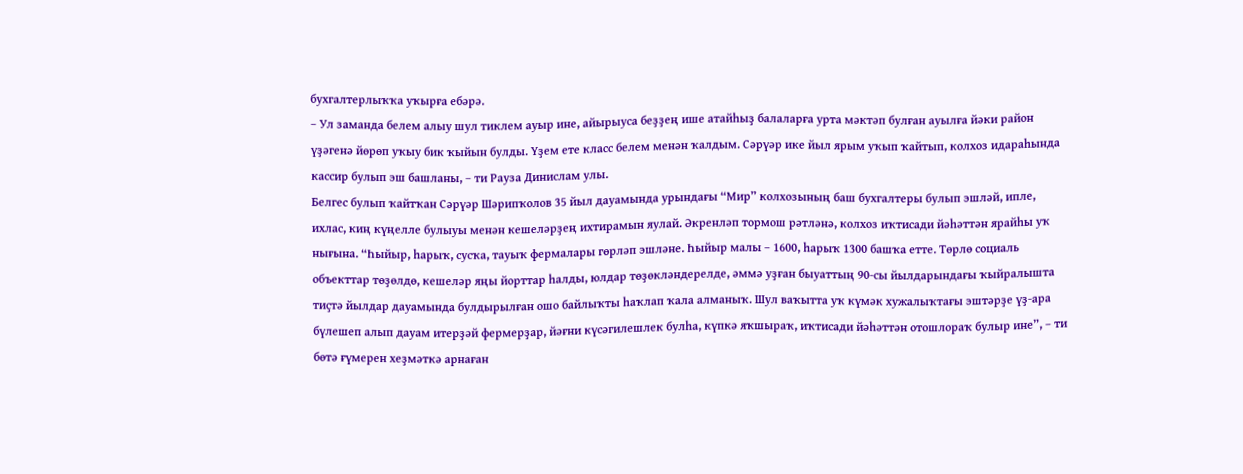бухгалтерлыҡҡа уҡырға ебәрә.
– Ул заманда белем алыу шул тиклем ауыр ине, айырыуса беҙҙең ише атайһыҙ балаларға урта мәктәп булған ауылға йәки район үҙәгенә йөрөп уҡыу бик ҡыйын булды. Үҙем ете класс белем менән ҡалдым. Сәрүәр ике йыл ярым уҡып ҡайтып, колхоз идараһында кассир булып эш башланы, – ти Рауза Динислам улы.
Белгес булып ҡайтҡан Сәрүәр Шәрипҡолов 35 йыл дауамында урындағы “Мир” колхозының баш бухгалтеры булып эшләй, ипле, ихлас, киң күңелле булыуы менән кешеләрҙең ихтирамын яулай. Әкренләп тормош рәтләнә, колхоз иҡтисади йәһәттән ярайһы уҡ нығына. “Һыйыр, һарыҡ, сусҡа, тауыҡ фермалары гөрләп эшләне. Һыйыр малы – 1600, һарыҡ 1300 башҡа етте. Төрлө социаль объекттар төҙөлдө, кешеләр яңы йорттар һалды, юлдар төҙөкләндерелде, әммә уҙған быуаттың 90-сы йылдарындағы ҡыйралышта тиҫтә йылдар дауамында булдырылған ошо байлыҡты һаҡлап ҡала алманыҡ. Шул ваҡытта уҡ күмәк хужалыҡтағы эштәрҙе үҙ-ара бүлешеп алып дауам итерҙәй фермерҙар, йәғни күсәгилешлек булһа, күпкә яҡшыраҡ, иҡтисади йәһәттән отошлораҡ булыр ине”, – ти бөтә ғүмерен хеҙмәткә арнаған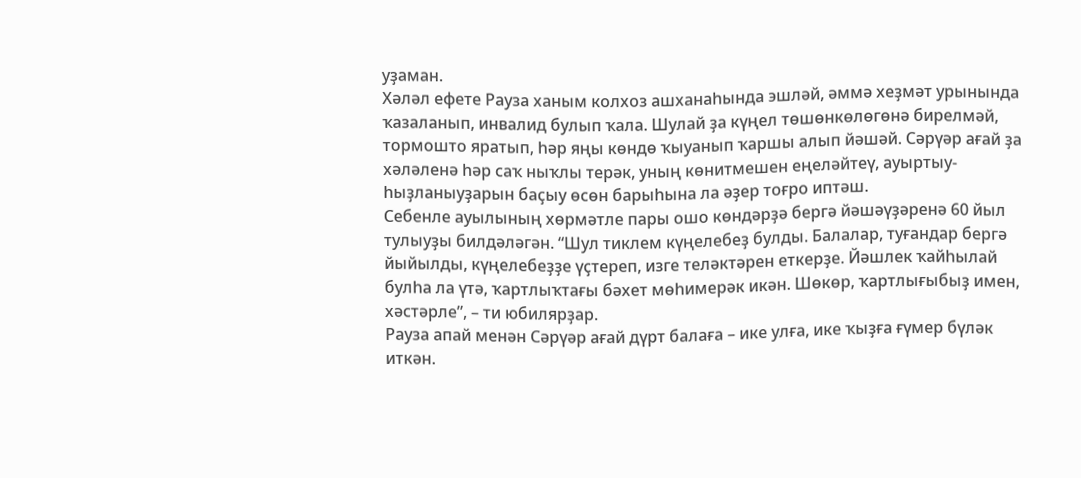уҙаман.
Хәләл ефете Рауза ханым колхоз ашханаһында эшләй, әммә хеҙмәт урынында ҡазаланып, инвалид булып ҡала. Шулай ҙа күңел төшөнкөлөгөнә бирелмәй, тормошто яратып, һәр яңы көндө ҡыуанып ҡаршы алып йәшәй. Сәрүәр ағай ҙа хәләленә һәр саҡ ныҡлы терәк, уның көнитмешен еңеләйтеү, ауыртыу-һыҙланыуҙарын баҫыу өсөн барыһына ла әҙер тоғро иптәш.
Себенле ауылының хөрмәтле пары ошо көндәрҙә бергә йәшәүҙәренә 60 йыл тулыуҙы билдәләгән. “Шул тиклем күңелебеҙ булды. Балалар, туғандар бергә йыйылды, күңелебеҙҙе үҫтереп, изге теләктәрен еткерҙе. Йәшлек ҡайһылай булһа ла үтә, ҡартлыҡтағы бәхет мөһимерәк икән. Шөкөр, ҡартлығыбыҙ имен, хәстәрле”, – ти юбилярҙар.
Рауза апай менән Сәрүәр ағай дүрт балаға – ике улға, ике ҡыҙға ғүмер бүләк иткән.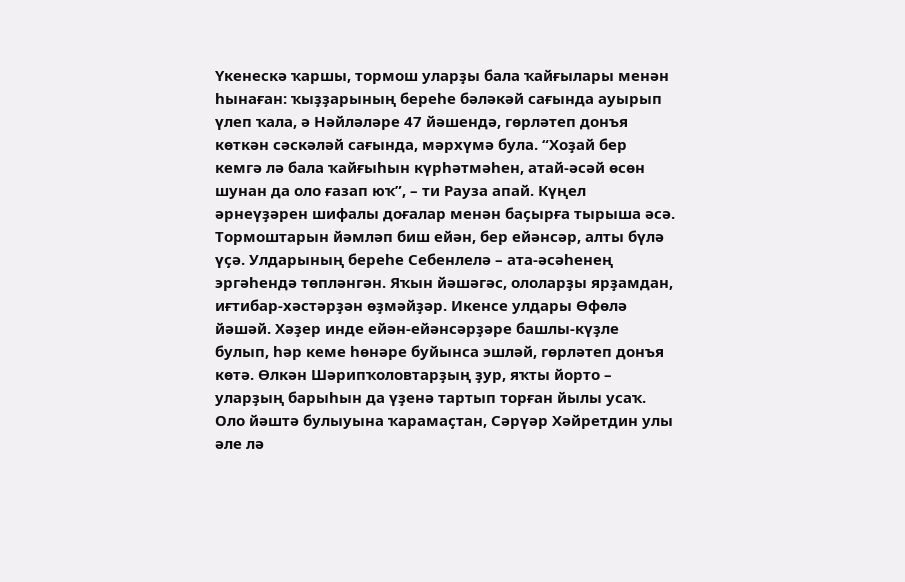Үкенескә ҡаршы, тормош уларҙы бала ҡайғылары менән һынаған: ҡыҙҙарының береһе бәләкәй сағында ауырып үлеп ҡала, ә Нәйләләре 47 йәшендә, гөрләтеп донъя көткән сәскәләй сағында, мәрхүмә була. “Хоҙай бер кемгә лә бала ҡайғыһын күрһәтмәһен, атай-әсәй өсөн шунан да оло ғазап юҡ”, – ти Рауза апай. Күңел әрнеүҙәрен шифалы доғалар менән баҫырға тырыша әсә.
Тормоштарын йәмләп биш ейән, бер ейәнсәр, алты бүлә үҫә. Улдарының береһе Себенлелә – ата-әсәһенең эргәһендә төпләнгән. Яҡын йәшәгәс, ололарҙы ярҙамдан, иғтибар-хәстәрҙән өҙмәйҙәр. Икенсе улдары Өфөлә йәшәй. Хәҙер инде ейән-ейәнсәрҙәре башлы-күҙле булып, һәр кеме һөнәре буйынса эшләй, гөрләтеп донъя көтә. Өлкән Шәрипҡоловтарҙың ҙур, яҡты йорто – уларҙың барыһын да үҙенә тартып торған йылы усаҡ. Оло йәштә булыуына ҡарамаҫтан, Сәрүәр Хәйретдин улы әле лә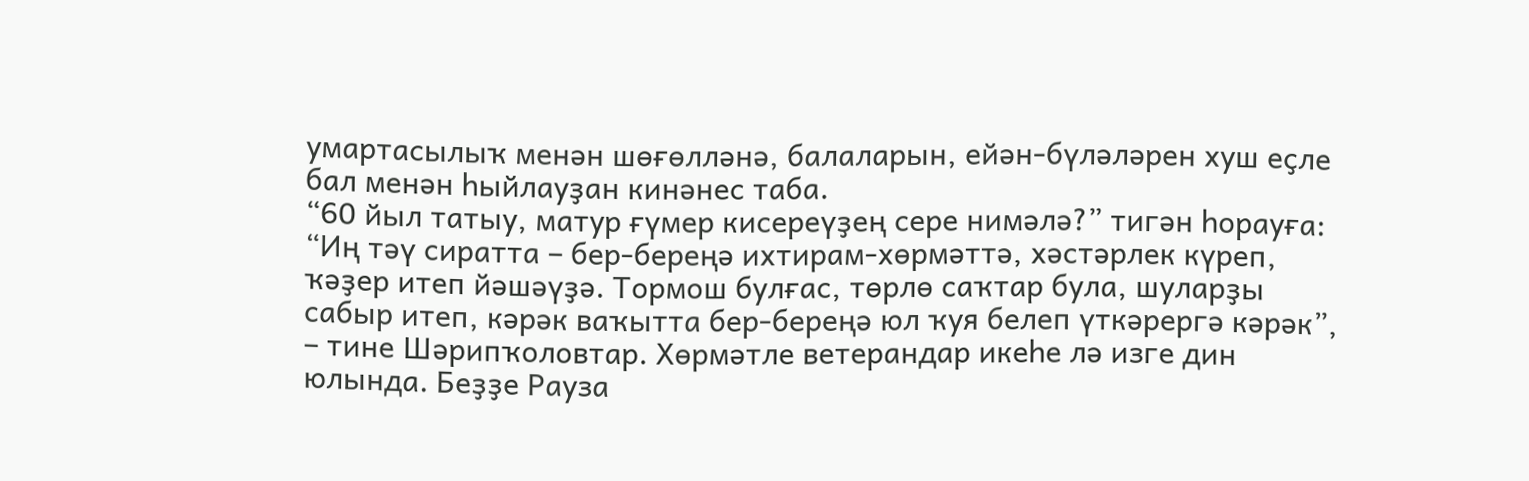умартасылыҡ менән шөғөлләнә, балаларын, ейән-бүләләрен хуш еҫле бал менән һыйлауҙан кинәнес таба.
“60 йыл татыу, матур ғүмер кисереүҙең сере нимәлә?” тигән һорауға: “Иң тәү сиратта – бер-береңә ихтирам-хөрмәттә, хәстәрлек күреп, ҡәҙер итеп йәшәүҙә. Тормош булғас, төрлө саҡтар була, шуларҙы сабыр итеп, кәрәк ваҡытта бер-береңә юл ҡуя белеп үткәрергә кәрәк”, – тине Шәрипҡоловтар. Хөрмәтле ветерандар икеһе лә изге дин юлында. Беҙҙе Рауза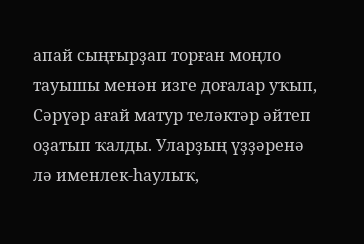апай сыңғырҙап торған моңло тауышы менән изге доғалар уҡып, Сәрүәр ағай матур теләктәр әйтеп оҙатып ҡалды. Уларҙың үҙҙәренә лә именлек-һаулыҡ,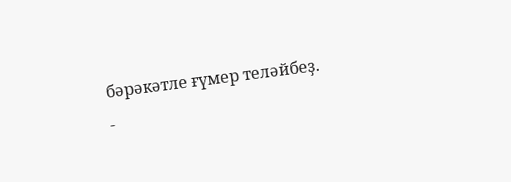бәрәкәтле ғүмер теләйбеҙ.
-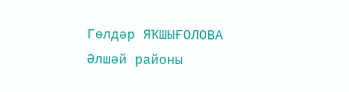Гөлдәр ЯҠШЫҒОЛОВА
Әлшәй районы